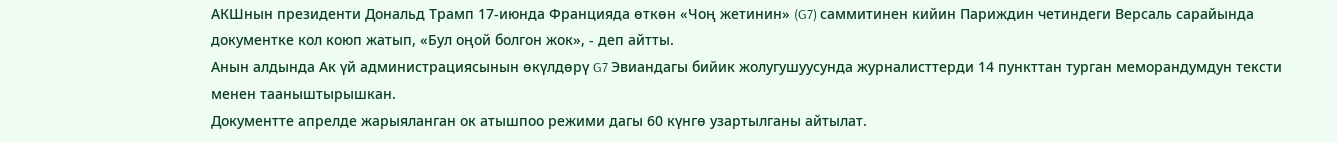АКШнын президенти Дональд Трамп 17-июнда Францияда өткөн «Чоң жетинин» (G7) саммитинен кийин Париждин четиндеги Версаль сарайында документке кол коюп жатып, «Бул оңой болгон жок», - деп айтты.
Анын алдында Ак үй администрациясынын өкүлдөрү G7 Эвиандагы бийик жолугушуусунда журналисттерди 14 пункттан турган меморандумдун тексти менен тааныштырышкан.
Документте апрелде жарыяланган ок атышпоо режими дагы 60 күнгө узартылганы айтылат.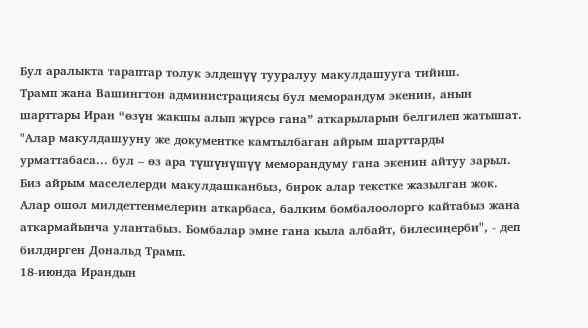Бул аралыкта тараптар толук элдешүү тууралуу макулдашууга тийиш.
Трамп жана Вашингтон администрациясы бул меморандум экенин, анын шарттары Иран “өзүн жакшы алып жүрсө гана” аткарыларын белгилеп жатышат.
"Алар макулдашууну же документке камтылбаган айрым шарттарды урматтабаса... бул – өз ара түшүнүшүү меморандуму гана экенин айтуу зарыл. Биз айрым маселелерди макулдашканбыз, бирок алар текстке жазылган жок. Алар ошол милдеттенмелерин аткарбаса, балким бомбалоолорго кайтабыз жана аткармайынча улантабыз. Бомбалар эмне гана кыла албайт, билесиңерби", - деп билдирген Дональд Трамп.
18-июнда Ирандын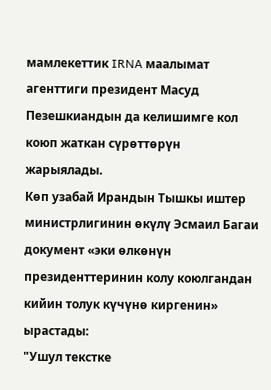мамлекеттик IRNA маалымат агенттиги президент Масуд Пезешкиандын да келишимге кол коюп жаткан сүрөттөрүн жарыялады.
Көп узабай Ирандын Тышкы иштер министрлигинин өкүлү Эсмаил Багаи документ «эки өлкөнүн президенттеринин колу коюлгандан кийин толук күчүнө киргенин» ырастады:
"Ушул текстке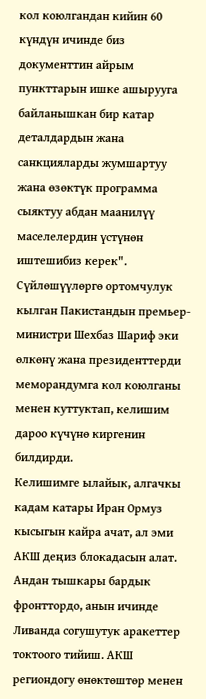кол коюлгандан кийин 60 күндүн ичинде биз документтин айрым пункттарын ишке ашырууга байланышкан бир катар деталдардын жана санкцияларды жумшартуу жана өзөктүк программа сыяктуу абдан маанилүү маселелердин үстүнөн иштешибиз керек".
Сүйлөшүүлөргө ортомчулук кылган Пакистандын премьер-министри Шехбаз Шариф эки өлкөнү жана президенттерди меморандумга кол коюлганы менен куттуктап, келишим дароо күчүнө киргенин билдирди.
Келишимге ылайык, алгачкы кадам катары Иран Ормуз кысыгын кайра ачат, ал эми АКШ деңиз блокадасын алат.
Андан тышкары бардык фронттордо, анын ичинде Ливанда согушутук аракеттер токтоого тийиш. АКШ региондогу өнөктөштөр менен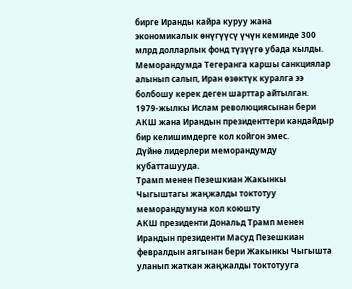бирге Иранды кайра куруу жана экономикалык өнүгүүсү үчүн кеминде 300 млрд долларлык фонд түзүүгө убада кылды.
Меморандумда Тегеранга каршы санкциялар алынып салып, Иран өзөктүк куралга ээ болбошу керек деген шарттар айтылган.
1979-жылкы Ислам революциясынан бери АКШ жана Ирандын президенттери кандайдыр бир келишимдерге кол койгон эмес.
Дүйнө лидерлери меморандумду кубатташууда.
Трамп менен Пезешкиан Жакынкы Чыгыштагы жаңжалды токтотуу меморандумуна кол коюшту
АКШ президенти Дональд Трамп менен Ирандын президенти Масуд Пезешкиан февралдын аягынан бери Жакынкы Чыгышта уланып жаткан жаңжалды токтотууга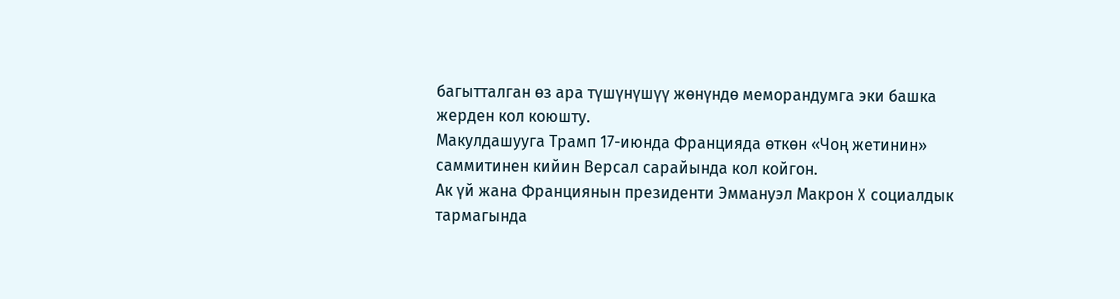багытталган өз ара түшүнүшүү жөнүндө меморандумга эки башка жерден кол коюшту.
Макулдашууга Трамп 17-июнда Францияда өткөн «Чоң жетинин» саммитинен кийин Версал сарайында кол койгон.
Ак үй жана Франциянын президенти Эммануэл Макрон X социалдык тармагында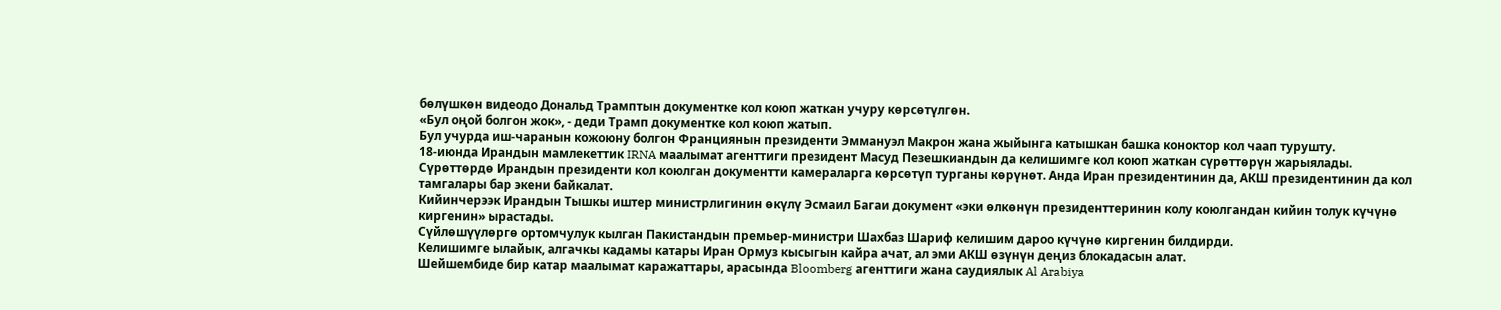бөлүшкөн видеодо Дональд Трамптын документке кол коюп жаткан учуру көрсөтүлгөн.
«Бул оңой болгон жок», - деди Трамп документке кол коюп жатып.
Бул учурда иш-чаранын кожоюну болгон Франциянын президенти Эммануэл Макрон жана жыйынга катышкан башка коноктор кол чаап турушту.
18-июнда Ирандын мамлекеттик IRNA маалымат агенттиги президент Масуд Пезешкиандын да келишимге кол коюп жаткан сүрөттөрүн жарыялады.
Сүрөттөрдө Ирандын президенти кол коюлган документти камераларга көрсөтүп турганы көрүнөт. Анда Иран президентинин да, АКШ президентинин да кол тамгалары бар экени байкалат.
Кийинчерээк Ирандын Тышкы иштер министрлигинин өкүлү Эсмаил Багаи документ «эки өлкөнүн президенттеринин колу коюлгандан кийин толук күчүнө киргенин» ырастады.
Сүйлөшүүлөргө ортомчулук кылган Пакистандын премьер-министри Шахбаз Шариф келишим дароо күчүнө киргенин билдирди.
Келишимге ылайык, алгачкы кадамы катары Иран Ормуз кысыгын кайра ачат, ал эми АКШ өзүнүн деңиз блокадасын алат.
Шейшембиде бир катар маалымат каражаттары, арасында Bloomberg агенттиги жана саудиялык Al Arabiya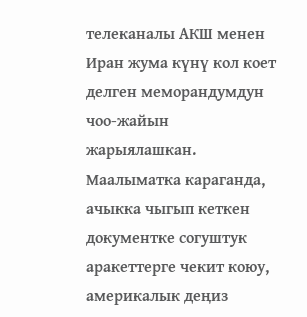телеканалы АКШ менен Иран жума күнү кол коет делген меморандумдун чоо-жайын жарыялашкан.
Маалыматка караганда, ачыкка чыгып кеткен документке согуштук аракеттерге чекит коюу, америкалык деңиз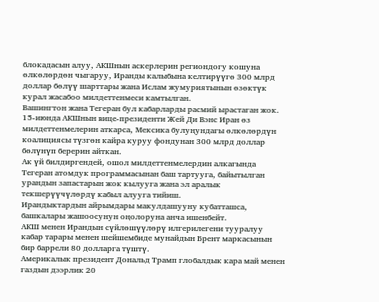блокадасын алуу, АКШнын аскерлерин региондогу кошуна өлкөлөрдөн чыгаруу, Иранды калыбына келтирүүгө 300 млрд доллар бөлүү шарттары жана Ислам жумуриятынын өзөктүк курал жасабоо милдеттенмеси камтылган.
Вашингтон жана Тегеран бул кабарларды расмий ырастаган жок.
15-июнда АКШнын вице-президенти Жей Ди Вэнс Иран өз милдеттенмелерин аткарса, Мексика булуңундагы өлкөлөрдүн коалициясы түзгөн кайра куруу фондунан 300 млрд доллар бөлүнүп берерин айткан.
Ак үй билдиргендей, ошол милдеттенмелердин алкагында Тегеран атомдук программасынан баш тартууга, байытылган урандын запастарын жок кылууга жана эл аралык текшерүүчүлөрдү кабыл алууга тийиш.
Ирандыктардын айрымдары макулдашууну кубатташса, башкалары жашоосунун оңолоруна анча ишенбейт.
АКШ менен Ирандын сүйлөшүүлөрү илгерилегени тууралуу кабар тарары менен шейшембиде мунайдын Брент маркасынын бир баррели 80 долларга түштү.
Америкалык президент Дональд Трамп глобалдык кара май менен газдын дээрлик 20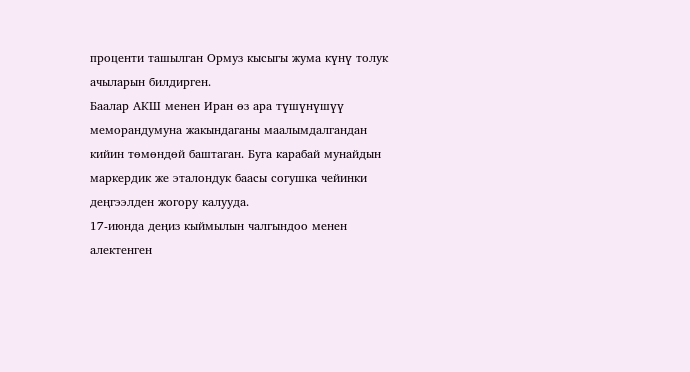проценти ташылган Ормуз кысыгы жума күнү толук ачыларын билдирген.
Баалар АКШ менен Иран өз ара түшүнүшүү меморандумуна жакындаганы маалымдалгандан кийин төмөндөй баштаган. Буга карабай мунайдын маркердик же эталондук баасы согушка чейинки деңгээлден жогору калууда.
17-июнда деңиз кыймылын чалгындоо менен алектенген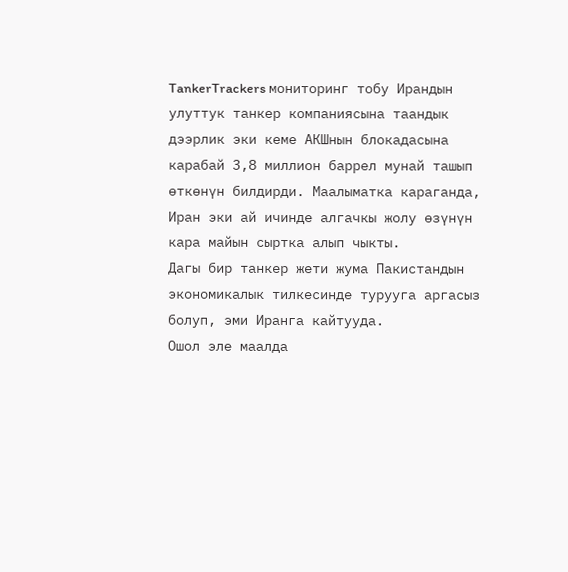TankerTrackers мониторинг тобу Ирандын улуттук танкер компаниясына таандык дээрлик эки кеме АКШнын блокадасына карабай 3,8 миллион баррел мунай ташып өткөнүн билдирди. Маалыматка караганда, Иран эки ай ичинде алгачкы жолу өзүнүн кара майын сыртка алып чыкты.
Дагы бир танкер жети жума Пакистандын экономикалык тилкесинде турууга аргасыз болуп, эми Иранга кайтууда.
Ошол эле маалда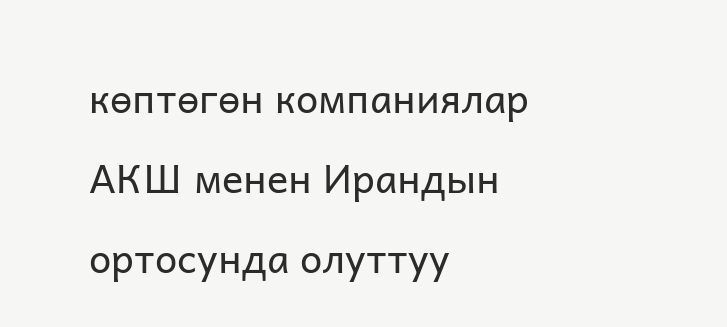көптөгөн компаниялар АКШ менен Ирандын ортосунда олуттуу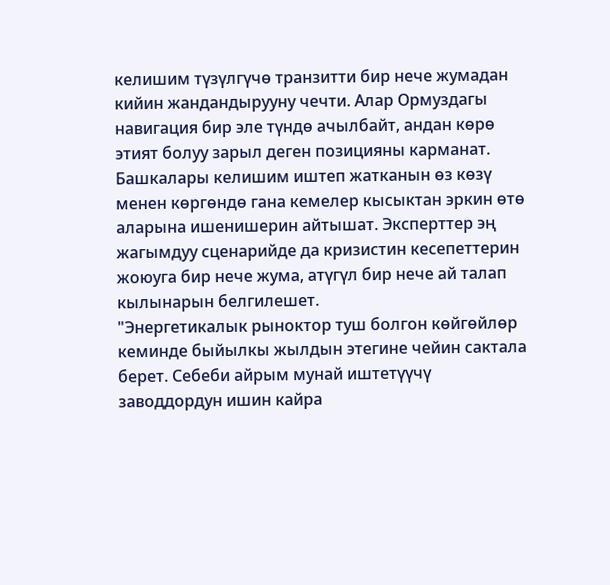келишим түзүлгүчө транзитти бир нече жумадан кийин жандандырууну чечти. Алар Ормуздагы навигация бир эле түндө ачылбайт, андан көрө этият болуу зарыл деген позицияны карманат.
Башкалары келишим иштеп жатканын өз көзү менен көргөндө гана кемелер кысыктан эркин өтө аларына ишенишерин айтышат. Эксперттер эң жагымдуу сценарийде да кризистин кесепеттерин жоюуга бир нече жума, атүгүл бир нече ай талап кылынарын белгилешет.
"Энергетикалык рыноктор туш болгон көйгөйлөр кеминде быйылкы жылдын этегине чейин сактала берет. Себеби айрым мунай иштетүүчү заводдордун ишин кайра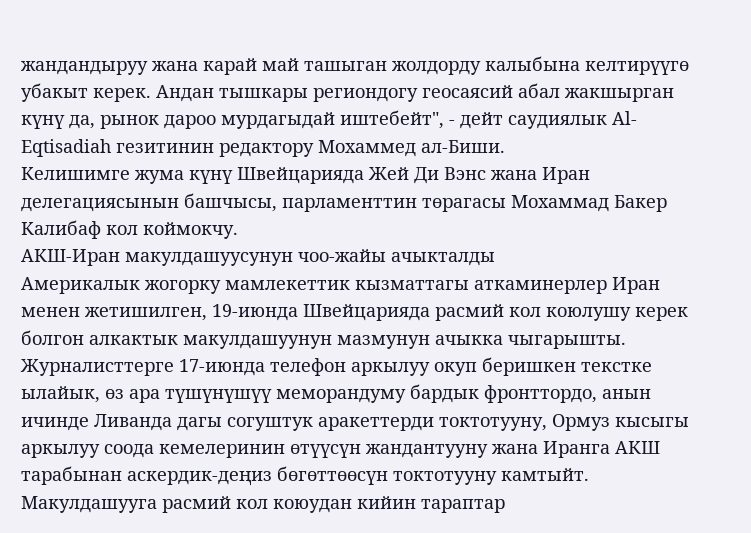жандандыруу жана карай май ташыган жолдорду калыбына келтирүүгө убакыт керек. Андан тышкары региондогу геосаясий абал жакшырган күнү да, рынок дароо мурдагыдай иштебейт", - дейт саудиялык Al-Eqtisadiah гезитинин редактору Мохаммед ал-Биши.
Келишимге жума күнү Швейцарияда Жей Ди Вэнс жана Иран делегациясынын башчысы, парламенттин төрагасы Мохаммад Бакер Калибаф кол коймокчу.
АКШ-Иран макулдашуусунун чоо-жайы ачыкталды
Америкалык жогорку мамлекеттик кызматтагы аткаминерлер Иран менен жетишилген, 19-июнда Швейцарияда расмий кол коюлушу керек болгон алкактык макулдашуунун мазмунун ачыкка чыгарышты.
Журналисттерге 17-июнда телефон аркылуу окуп беришкен текстке ылайык, өз ара түшүнүшүү меморандуму бардык фронттордо, анын ичинде Ливанда дагы согуштук аракеттерди токтотууну, Ормуз кысыгы аркылуу соода кемелеринин өтүүсүн жандантууну жана Иранга АКШ тарабынан аскердик-деңиз бөгөттөөсүн токтотууну камтыйт.
Макулдашууга расмий кол коюудан кийин тараптар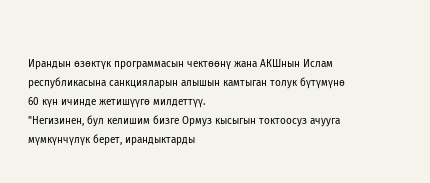Ирандын өзөктүк программасын чектөөнү жана АКШнын Ислам республикасына санкцияларын алышын камтыган толук бүтүмүнө 60 күн ичинде жетишүүгө милдеттүү.
"Негизинен, бул келишим бизге Ормуз кысыгын токтоосуз ачууга мүмкүнчүлүк берет, ирандыктарды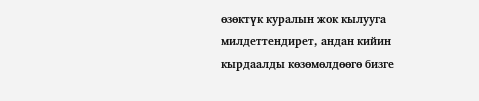өзөктүк куралын жок кылууга милдеттендирет, андан кийин кырдаалды көзөмөлдөөгө бизге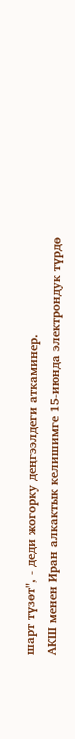шарт түзөт", - деди жогорку деңгээлдеги аткаминер.
АКШ менен Иран алкактык келишимге 15-июнда электрондук түрдө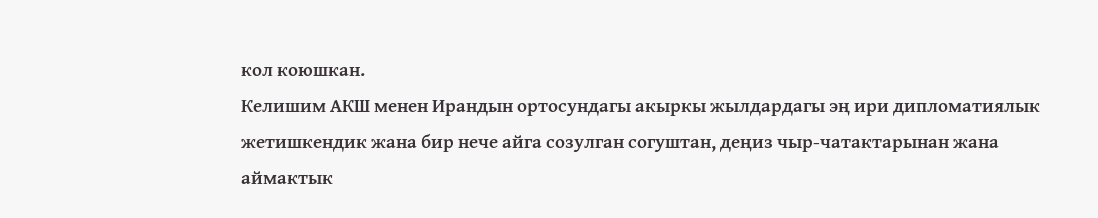кол коюшкан.
Келишим АКШ менен Ирандын ортосундагы акыркы жылдардагы эң ири дипломатиялык жетишкендик жана бир нече айга созулган согуштан, деңиз чыр-чатактарынан жана аймактык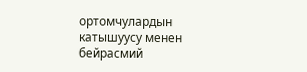ортомчулардын катышуусу менен бейрасмий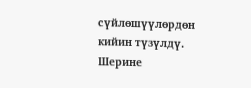сүйлөшүүлөрдөн кийин түзүлдү.
Шерине